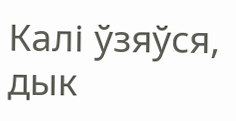Калі ўзяўся, дык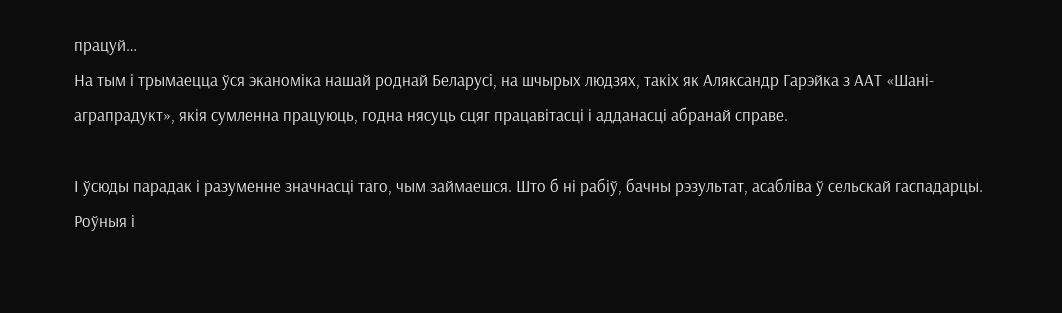працуй…
На тым і трымаецца ўся эканоміка нашай роднай Беларусі, на шчырых людзях, такіх як Аляксандр Гарэйка з ААТ «Шані-аграпрадукт», якія сумленна працуюць, годна нясуць сцяг працавітасці і адданасці абранай справе.

І ўсюды парадак і разуменне значнасці таго, чым займаешся. Што б ні рабіў, бачны рэзультат, асабліва ў сельскай гаспадарцы. Роўныя і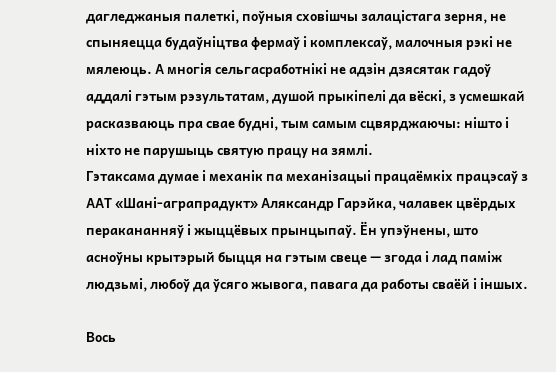дагледжаныя палеткі, поўныя сховішчы залацістага зерня, не спыняецца будаўніцтва фермаў і комплексаў, малочныя рэкі не мялеюць. А многія сельгасработнікі не адзін дзясятак гадоў аддалі гэтым рэзультатам, душой прыкіпелі да вёскі, з усмешкай расказваюць пра свае будні, тым самым сцвярджаючы: нішто і ніхто не парушыць святую працу на зямлі.
Гэтаксама думае і механік па механізацыі працаёмкіх працэсаў з ААТ «Шані-аграпрадукт» Аляксандр Гарэйка, чалавек цвёрдых перакананняў і жыццёвых прынцыпаў. Ён упэўнены, што асноўны крытэрый быцця на гэтым свеце — згода і лад паміж людзьмі, любоў да ўсяго жывога, павага да работы сваёй і іншых.

Вось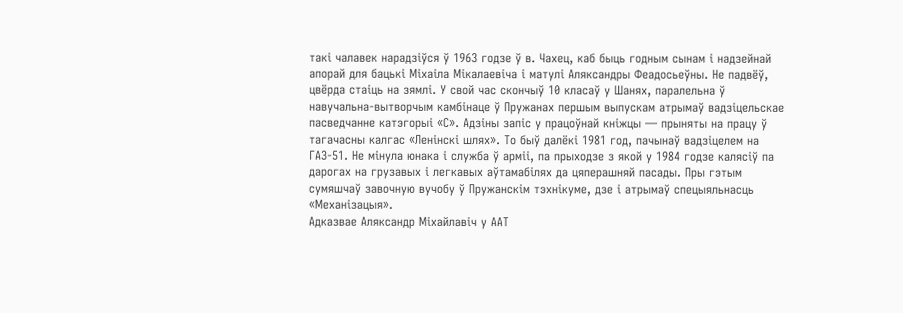такі чалавек нарадзіўся ў 1963 годзе ў в. Чахец, каб быць годным сынам і надзейнай апорай для бацькі Міхаіла Мікалаевіча і матулі Аляксандры Феадосьеўны. Не падвёў, цвёрда стаіць на зямлі. У свой час скончыў 10 класаў у Шанях, паралельна ў навучальна-вытворчым камбінаце ў Пружанах першым выпускам атрымаў вадзіцельскае пасведчанне катэгорыі «С». Адзіны запіс у працоўнай кніжцы — прыняты на працу ў тагачасны калгас «Ленінскі шлях». То быў далёкі 1981 год, пачынаў вадзіцелем на ГАЗ-51. Не мінула юнака і служба ў арміі, па прыходзе з якой у 1984 годзе калясіў па дарогах на грузавых і легкавых аўтамабілях да цяперашняй пасады. Пры гэтым сумяшчаў завочную вучобу ў Пружанскім тэхнікуме, дзе і атрымаў спецыяльнасць «Механізацыя».
Адказвае Аляксандр Міхайлавіч у ААТ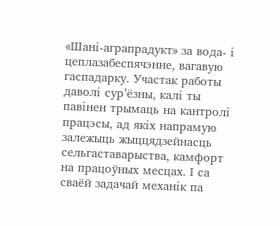«Шані-аграпрадукт» за вода- і цеплазабеспячэнне, вагавую гаспадарку. Участак работы даволі сур’ёзны, калі ты павінен трымаць на кантролі працэсы, ад якіх напрамую залежыць жыццядзейнасць сельгаставарыства, камфорт на працоўных месцах. І са сваёй задачай механік па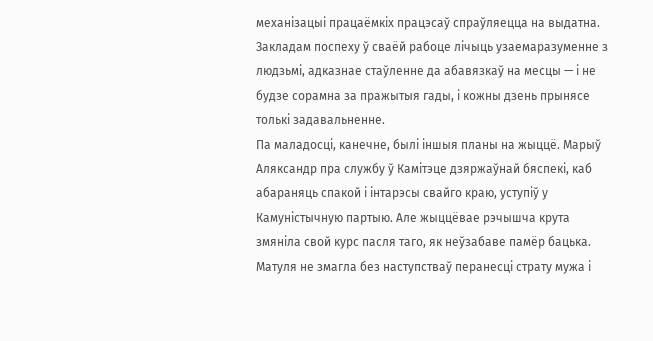механізацыі працаёмкіх працэсаў спраўляецца на выдатна. Закладам поспеху ў сваёй рабоце лічыць узаемаразуменне з людзьмі, адказнае стаўленне да абавязкаў на месцы — і не будзе сорамна за пражытыя гады, і кожны дзень прынясе толькі задавальненне.
Па маладосці, канечне, былі іншыя планы на жыццё. Марыў Аляксандр пра службу ў Камітэце дзяржаўнай бяспекі, каб абараняць спакой і інтарэсы свайго краю, уступіў у Камуністычную партыю. Але жыццёвае рэчышча крута змяніла свой курс пасля таго, як неўзабаве памёр бацька. Матуля не змагла без наступстваў перанесці страту мужа і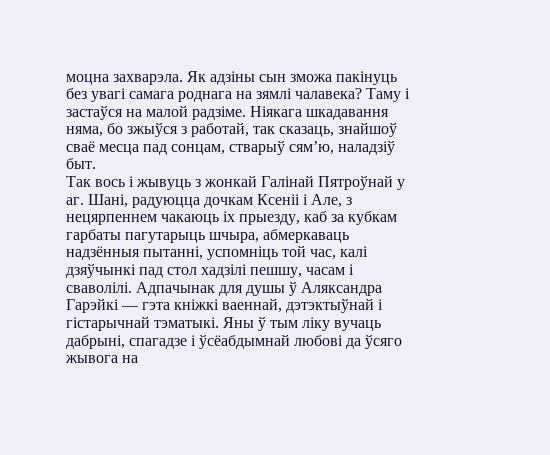моцна захварэла. Як адзіны сын зможа пакінуць без увагі самага роднага на зямлі чалавека? Таму і застаўся на малой радзіме. Ніякага шкадавання няма, бо зжыўся з работай, так сказаць, знайшоў сваё месца пад сонцам, стварыў сям’ю, наладзіў быт.
Так вось і жывуць з жонкай Галінай Пятроўнай у аг. Шані, радуюцца дочкам Ксеніі і Але, з нецярпеннем чакаюць іх прыезду, каб за кубкам гарбаты пагутарыць шчыра, абмеркаваць надзённыя пытанні, успомніць той час, калі дзяўчынкі пад стол хадзілі пешшу, часам і сваволілі. Адпачынак для душы ў Аляксандра Гарэйкі — гэта кніжкі ваеннай, дэтэктыўнай і гістарычнай тэматыкі. Яны ў тым ліку вучаць дабрыні, спагадзе і ўсёабдымнай любові да ўсяго жывога на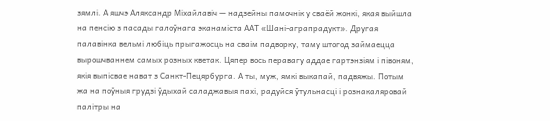зямлі. А яшчэ Аляксандр Міхайлавіч — надзейны памочнік у сваёй жонкі, якая выйшла на пенсію з пасады галоўнага эканаміста ААТ «Шані-аграпрадукт». Другая палавінка вельмі любіць прыгажосць на сваім падворку, таму штогод займаецца вырошчваннем самых розных кветак. Цяпер вось перавагу аддае гартэнзіям і півоням, якія выпісвае нават з Санкт-Пецярбурга. А ты, муж, ямкі выкапай, падвяжы. Потым жа на поўныя грудзі ўдыхай саладжавыя пахі, радуйся ўтульнасці і рознакаляровай палітры на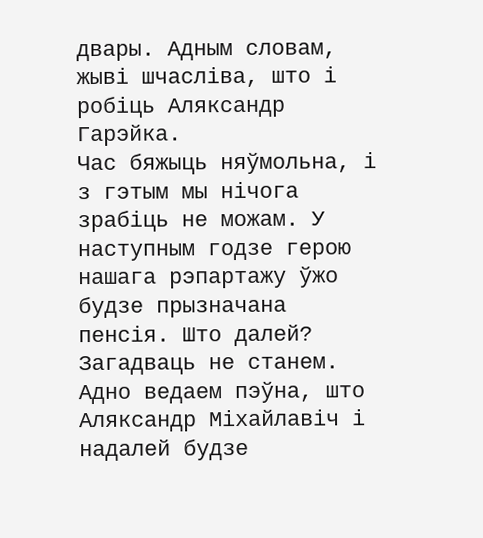двары. Адным словам, жыві шчасліва, што і робіць Аляксандр Гарэйка.
Час бяжыць няўмольна, і з гэтым мы нічога зрабіць не можам. У наступным годзе герою нашага рэпартажу ўжо будзе прызначана пенсія. Што далей? Загадваць не станем. Адно ведаем пэўна, што Аляксандр Міхайлавіч і надалей будзе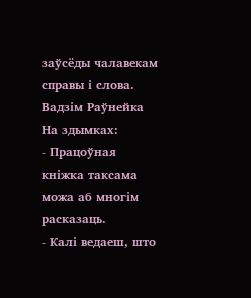заўсёды чалавекам справы і слова.
Вадзім Раўнейка
На здымках:
- Працоўная кніжка таксама можа аб многім расказаць.
- Калі ведаеш, што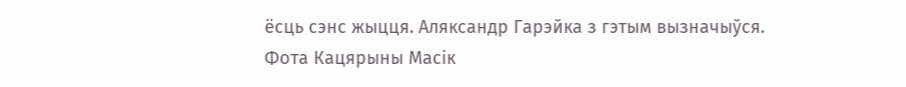ёсць сэнс жыцця. Аляксандр Гарэйка з гэтым вызначыўся.
Фота Кацярыны Масік